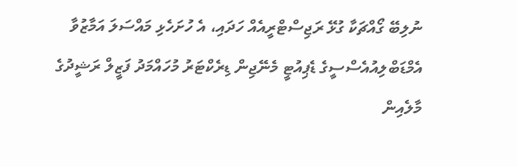ނުލިބޭ ގޯއްޗަކާ ގުޅޭ ރަޖިސްޓްރީއެއް ހަދައި، އެ ހުށަހެޅި މައްސަލަ އަމާޒުވާ އެމްޑަބްލިއުއެސްސީގެ ޑެޕިއުޓީ މެނޭޖިން ޑިރެކްޓަރު މުހައްމަދު ފަޒީލް ރަޝީދުގެ މާލެއިން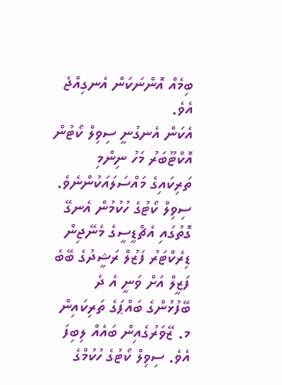ބިމެއް އޮންނަކަން އެނގިއްޖެ އެވެ.
އެކަން އެނގުނީ ސިވިލް ކޯޓުން އޮކްޓޫބަރު މަހު ނިންމި ތަރިކައިގެ މައްސަލައަކުންނެވެ.
ސިވިލް ކޯޓުގެ ހުކުމުން އެނގޭ ގޮތުގައި އެޗްޑީސީގެ މެނޭޖިން ޑިރެކްޓަރު ފަޒުލް ރަޝީދުގެ ބޭބެ ފަޒީލް އަށް ވަނީ އެ ދެ ބޭފުޅުންގެ ބައްޕަގެ ތަރިކައިން މ. ޒޭވަރުގެއިން ބައެއް ލިބިފަ އެވެ. ސިވިލް ކޯޓުގެ ހުކުމްގެ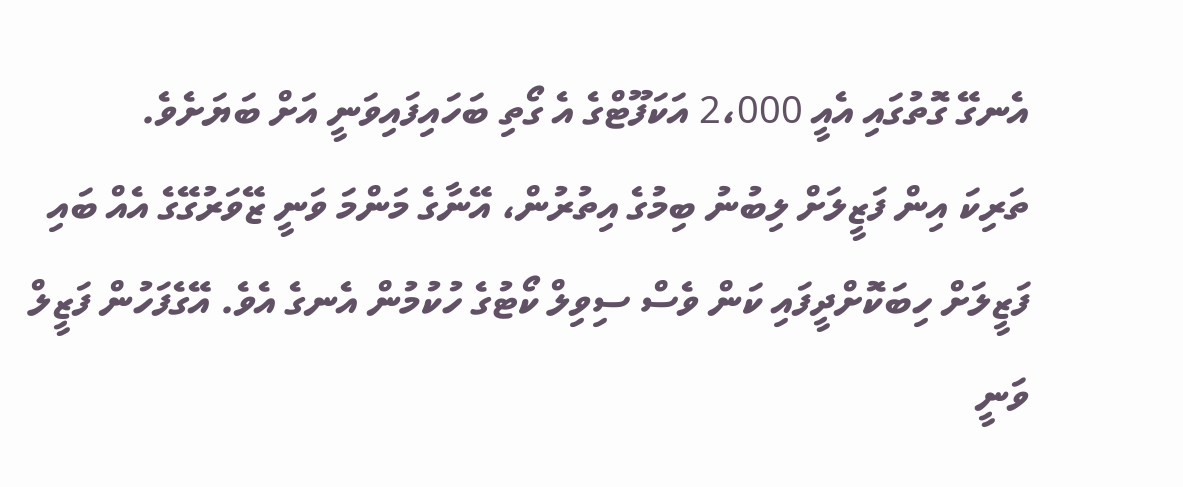އެނގޭ ގޮތުގައި އެއީ 2،000 އަކަފޫޓްގެ އެ ގޯތި ބަހައިފައިވަނީ އަށް ބަޔަށެވެ.
ތަރިކަ އިން ފަޒީލަށް ލިބުނު ބިމުގެ އިތުރުން، އޭނާގެ މަންމަ ވަނީ ޒޭވަރުގޭގެ އެއް ބައި ފަޒީލަށް ހިބަކޮށްދީފައި ކަން ވެސް ސިވިލް ކޯޓުގެ ހުކުމުން އެނގެ އެވެ. އޭގެފަހުން ފަޒީލް ވަނީ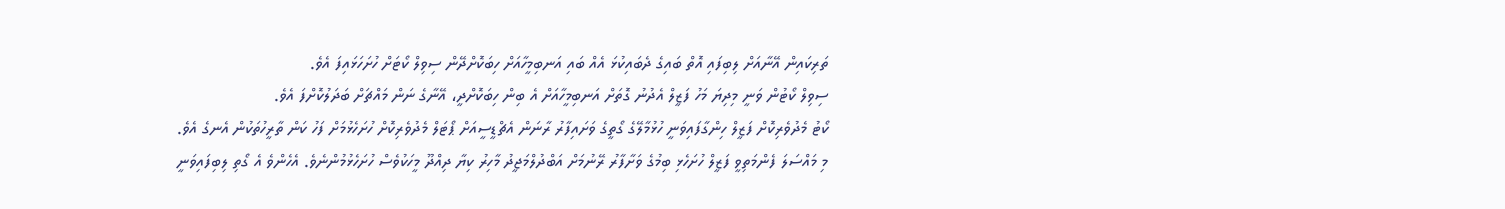ތަރިކައިން އޭނާއަށް ލިބިފައި އޮތް ބައިގެ ދެބައިކުޅަ އެއް ބައި އަނބިމީހާއަށް ހިބަކޮށްދޭން ސިވިލް ކޯޓަށް ހުށަހަޅައިފަ އެވެ.
ސިވިލް ކޯޓުން ވަނީ މިދިޔަ މަހު ފަޒީލް އެދުނު ގޮތަށް އަނބިމީހާއަށް އެ ބިން ހިބަކޮށްދީ، އޭނާގެ ނަން މައްޗަށް ބަދަލުކޮށްފަ އެވެ.
ކޯޓު މެދުވެރިކޮށް ފަޒީލް ހިންގާފައިވަނީ ހުޅުމާލޭގެ ގޯތީގެ ވަށައިފާރު ރާނަން އެޗްޑީސީއަށް ޕޯޓަލް މެދުވެރިކޮށް ހުށަހެޅުމަށް ފަހު ކަން ތާރީހުތަކުން އެނގެ އެވެ.
މި މައްސަލަ ފެންމަތިވީ ފަޒީލް ހުށަހެޅި ބިމުގެ ވަށާފާރު ރޭނުމަށް އަބްދުލްމަޖީދު މާހިރު ކިޔާ ދިއްދޫ މީހަކުވެސް ހުށަހެޅުމުންނެވެ. އެހެންވެ އެ ގޯތި ލިބިފައިވަނީ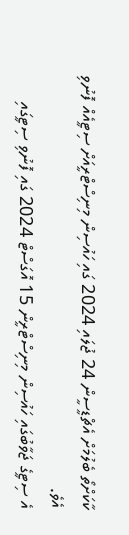ކާކަށްތޯ ބެލުމަށް އެޗްޑީސީން 24 ޖުލައި 2024 ގައި ހައުސިން މިނިސްޓްރީއަށް ސިޓީއެއް ފޮނުވި އެވެ.
އެ ސިޓީގެ ޖަވާބުގައި ހައުސިން މިނިސްޓްރީން 15 އޮގަސްޓް 2024 ގައި ފޮނުވި ސިޓީގައި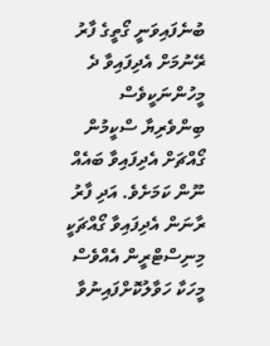ބުނެފައިވަނީ ގޯތީގެ ފާރު ރޭނުމަށް އެދިފައިވާ ދެ މީހުންނަކީވެސް ބިންވެރިޔާ ސްކީމުން ގޯއްޗަށް އެދިފައިވާ ބައެއް ނޫން ކަމަށެވެ. އަދި ފާރު ރާނަން އެދިފައިވާ ގޯއްޗަކީ މިނިސްޓްރީން އެއްވެސް މީހަކާ ހަވާލުކޮށްފައިނުވާ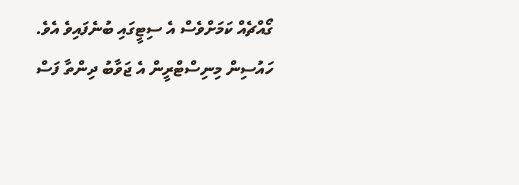ގޯއްޗެއް ކަމަށްވެސް އެ ސިޓީގައި ބުނެފައިވެ އެވެ.
ހައުސިން މިނިސްޓްރީން އެ ޖަވާބު ދިންތާ ފަސް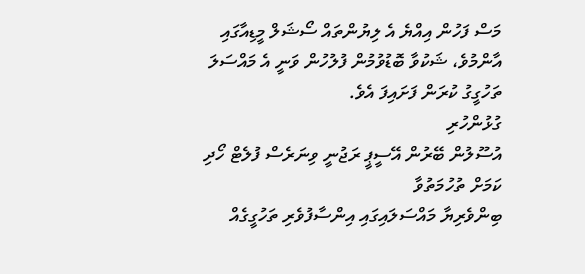މަސް ފަހުން އިއްޔެ އެ ލިޔުންތައް ސޯޝަލް މީޑިއާގައި އާންމުވެ، ޝަކުވާ ބޮޑުވުމުން ފުލުހުން ވަނީ އެ މައްސަލަ ތަހުގީގު ކުރަން ފަށައިފަ އެވެ.
ގުޅުންހުރި
އުސޫލުން ބޭރުން އޭސީޕީ ރަޖުނީ ވިނަރެސް ފުލެޓް ހޯދި ކަމަށް ތުހުމަތުވާ
ބިންވެރިޔާ މައްސަލައިގައި އިންސާފުވެރި ތަހުގީގެއް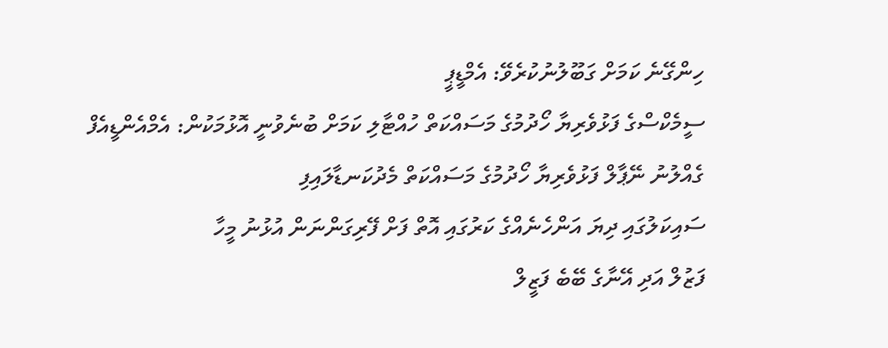ހިންގޭނެ ކަމަށް ގަބޫލުނުކުރެވޭ: އެމްޑީޕީ
ސީމެކްސްގެ ފަޅުވެރިޔާ ހޯދުމުގެ މަސައްކަތް ހުއްޓާލި ކަމަށް ބުނެވުނީ އޮޅުމަކުން: އެމްއެންޑީއެފް
ގެއްލުނު ނޭޕާލް ފަޅުވެރިޔާ ހޯދުމުގެ މަސައްކަތް މެދުކަނޑާލައިފި
ސައިކަލުގައި ދިޔަ އަންހެނެއްގެ ކަރުގައި އޮތް ފަށް ފޭރިގަންނަން އުޅުނު މީހާ
ފަޒުލް އަދި އޭނާގެ ބޭބެ ފަޒީލް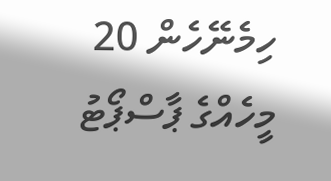ހިމެނޭހެން 20 މީހެއްގެ ޕާސްޕޯޓު